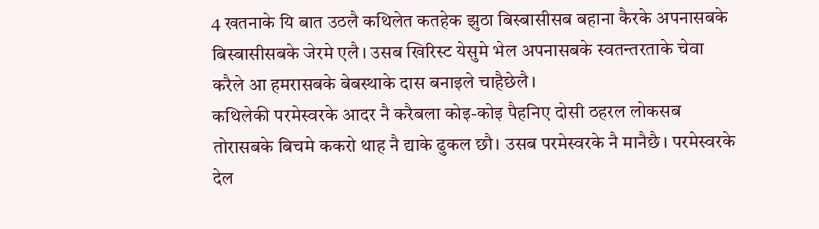4 खतनाके यि बात उठलै कथिलेत कतहेक झुठा बिस्बासीसब बहाना कैरके अपनासबके बिस्बासीसबके जेरमे एलै। उसब खिरिस्ट येसुमे भेल अपनासबके स्वतन्तरताके चेवा करैले आ हमरासबके बेबस्थाके दास बनाइले चाहैछेलै।
कथिलेकी परमेस्वरके आदर नै करैबला कोइ-कोइ पैहनिए दोसी ठहरल लोकसब तोरासबके बिचमे ककरो थाह नै द्याके ढुकल छौ। उसब परमेस्वरके नै मानैछै। परमेस्वरके देल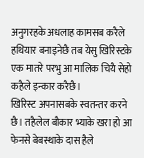अनुगरहके अधलाह कामसब करैले हथियार बनाइनेछै तब येसु खिरिस्टके एक मातरे परभु आ मालिक चियै सेहो कहैले इन्कार करैछै।
खिरिस्ट अपनासबके स्वतन्तर करने छै। तहैलेल बौकार भ्याके खरा हो आ फेनसे बेबस्थाके दास हैले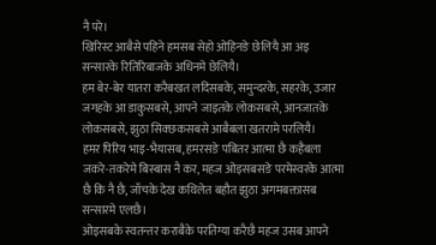नै परे।
खिरिस्ट आबैसे पहिने हमसब सेहो ओहिनङे छेलियै आ अइ सन्सारके रितिरिबाजके अधिनमे छेलियै।
हम बेर-बेर यातरा करैबखत लदिसबके, समुन्दरके, सहरके, उजार जगहके आ डाकुसबसे, आपने जाइतके लोकसबसे, आनजातके लोकसबसे, झुठा सिक्छकसबसे आबैबला खतरामे परलियै।
हमर पिरिय भाइ-भैयासब, हमरसङे पबितर आत्मा छै कहैबला जकरे-तकरेमे बिस्बास नै कर, महज ओइसबसङे परमेस्वरके आत्मा छै कि नै छै, जाँचके देख कथिलेत बहौत झुठा अगमबक्तासब सन्सारमे एलछै।
ओइसबके स्वतन्तर कराबैके परतिग्या करैछै महज उसब आपने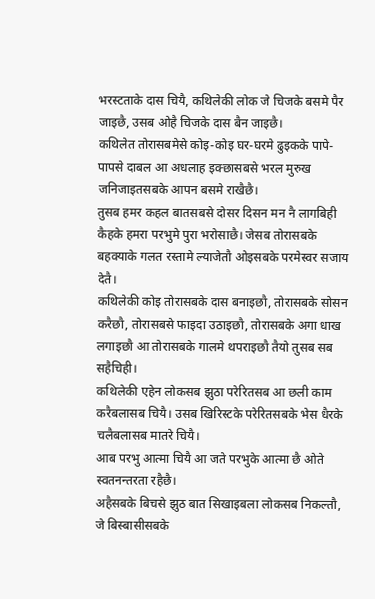भरस्टताके दास चियै, कथिलेकी लोक जे चिजके बसमे पैर जाइछै, उसब ओहै चिजके दास बैन जाइछै।
कथिलेत तोरासबमेसे कोइ-कोइ घर-घरमे ढुइकके पापे-पापसे दाबल आ अधलाह इक्छासबसे भरल मुरुख जनिजाइतसबके आपन बसमे राखैछै।
तुसब हमर कहल बातसबसे दोसर दिसन मन नै लागबिही कैहके हमरा परभुमे पुरा भरोसाछै। जेसब तोरासबके बहक्याके गलत रस्तामे ल्याजेतौ ओइसबके परमेस्वर सजाय देतै।
कथिलेकी कोइ तोरासबके दास बनाइछौ, तोरासबके सोसन करैछौ, तोरासबसे फाइदा उठाइछौ, तोरासबके अगा धाख लगाइछौ आ तोरासबके गालमे थपराइछौ तैयो तुसब सब सहैचिही।
कथिलेकी एहेन लोकसब झुठा परेरितसब आ छली काम करैबलासब चियै। उसब खिरिस्टके परेरितसबके भेस धैरके चलैबलासब मातरे चियै।
आब परभु आत्मा चियै आ जते परभुके आत्मा छै ओते स्वतनन्तरता रहैछै।
अहैसबके बिचसे झुठ बात सिखाइबला लोकसब निकल्तौ, जे बिस्बासीसबके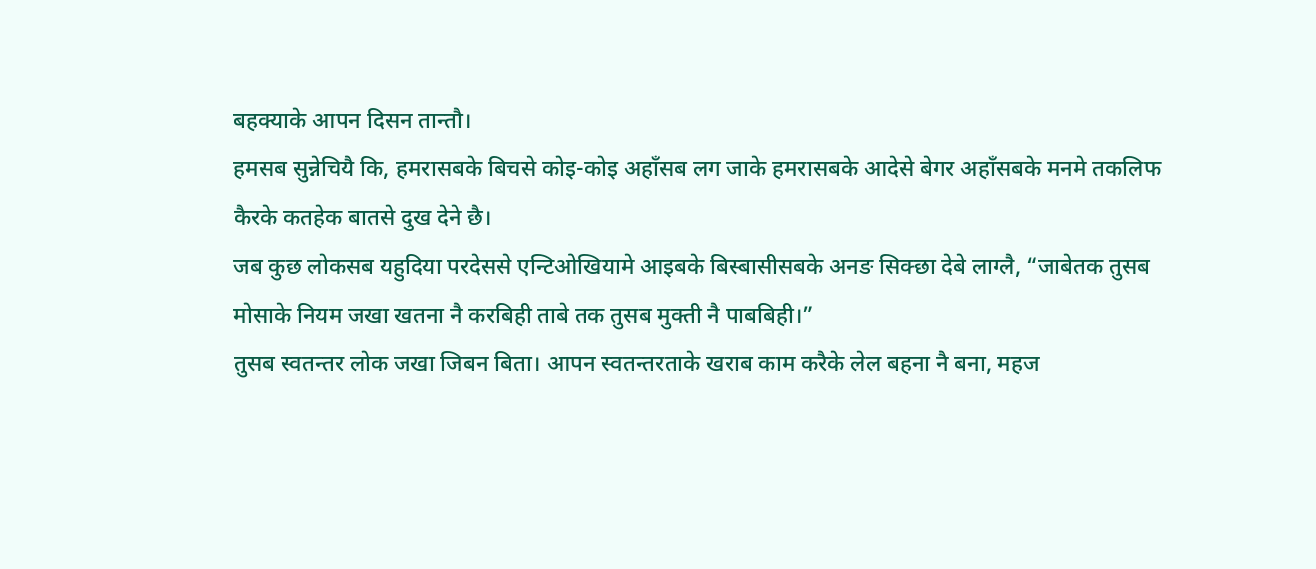बहक्याके आपन दिसन तान्तौ।
हमसब सुन्नेचियै कि, हमरासबके बिचसे कोइ-कोइ अहाँसब लग जाके हमरासबके आदेसे बेगर अहाँसबके मनमे तकलिफ कैरके कतहेक बातसे दुख देने छै।
जब कुछ लोकसब यहुदिया परदेससे एन्टिओखियामे आइबके बिस्बासीसबके अनङ सिक्छा देबे लाग्लै, “जाबेतक तुसब मोसाके नियम जखा खतना नै करबिही ताबे तक तुसब मुक्ती नै पाबबिही।”
तुसब स्वतन्तर लोक जखा जिबन बिता। आपन स्वतन्तरताके खराब काम करैके लेल बहना नै बना, महज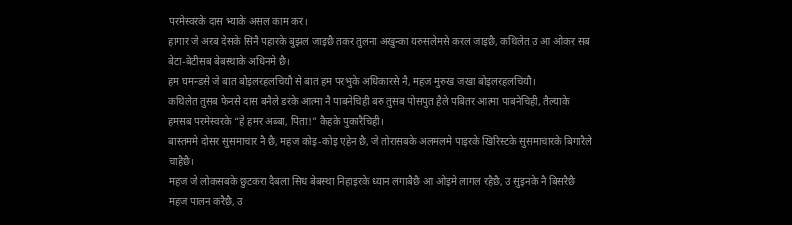परमेस्वरके दास भ्याके असल काम कर।
हागार जे अरब देसके सिनै पहारके बुझल जाइछै तकर तुलना अखुन्का यरुसलेमसे करल जाइछै, कथिलेत उ आ ओकर सब बेटा-बेटीसब बेबस्थाके अधिनमे छै।
हम घमन्डसे जे बात बोइलरहलचियौ से बात हम परभुके अधिकारसे नै, महज मुरुख जखा बोइलरहलचियौ।
कथिलेत तुसब फेनसे दास बनैले डरके आत्मा नै पाबनेचिही बरु तुसब पोसपुत हैले पबितर आत्मा पाबनेचिही, तैल्याके हमसब परमेस्वरके “हे हमर अब्बा, पिता!” कैहके पुकारैचिही।
बास्तममे दोसर सुसमाचार नै छै, महज कोइ-कोइ एहेन छै, जे तोरासबके अलमलमे पाइरके खिरिस्टके सुसमाचारके बिगारैले चाहैछै।
महज जे लोकसबके छुटकरा दैबला सिध बेबस्था निहाइरके ध्यान लगाबैछै आ ओइमे लागल रहैछै, उ सुइनके नै बिसरैछै महज पालन करैछै, उ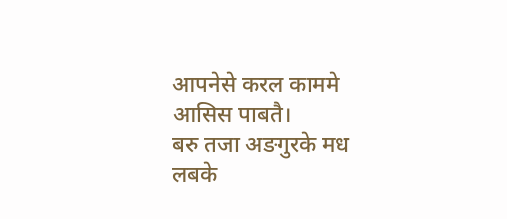आपनेसे करल काममे आसिस पाबतै।
बरु तजा अङगुरके मध लबके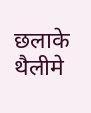छलाके थैलीमे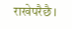राखेपरैछै।